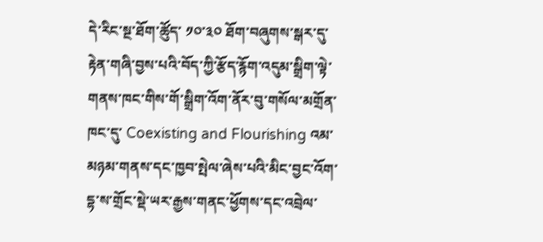དེ་རིང་སྔ་ཐོག་ཚོུད་ ༡༠་༣༠ ཐོག་བཞུགས་སྒར་དུ་རྟེན་གཞི་བྱས་པའི་བོད་ཀྱི་རྩོད་རྙོག་འདུམ་སྒྲིག་ལྟེ་གནས་ཁང་གིས་གོ་སྒྲིག་འོག་ནོར་བུ་གསོལ་མགྲོན་ཁང་དུ་ Coexisting and Flourishing འམ་མཉམ་གནས་དང་ཁྱབ་སྤེལ་ཞེས་པའི་མིང་བྱང་འོག་དྷ་ས་གྲོང་སྡེ་ཡར་རྒྱས་གནང་ཕྱོགས་དང་འབྲེལ་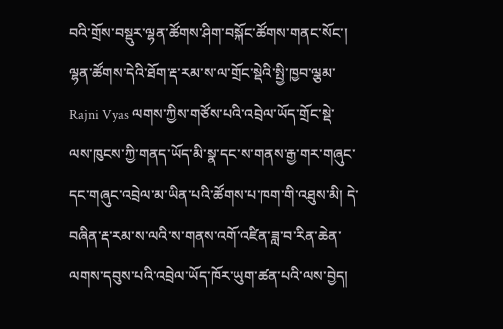བའི་གྲོས་བསྡུར་ལྷན་ཚོགས་ཤིག་བསྐོང་ཚོགས་གནང་སོང་། ལྷན་ཚོགས་དེའི་ཐོག་རྡ་རམ་ས་ལ་གྲོང་སྡེའི་སྤྱི་ཁྱབ་ལྕམ་ Rajni Vyas ལགས་ཀྱིས་གཙོས་པའི་འབྲེལ་ཡོད་གྲོང་སྡེ་ལས་ཁུངས་ཀྱི་གནད་ཡོད་མི་སྣ་དང་ས་གནས་རྒྱ་གར་གཞུང་དང་གཞུང་འབྲེལ་མ་ཡིན་པའི་ཚོགས་པ་ཁག་གི་འཐུས་མི། དེ་བཞིན་རྡ་རམ་ས་ལའི་ས་གནས་འགོ་འཛིན་ཟླ་བ་རིན་ཆེན་ལགས་དབུས་པའི་འབྲེལ་ཡོད་ཁོར་ཡུག་ཚན་པའི་ལས་བྱེད།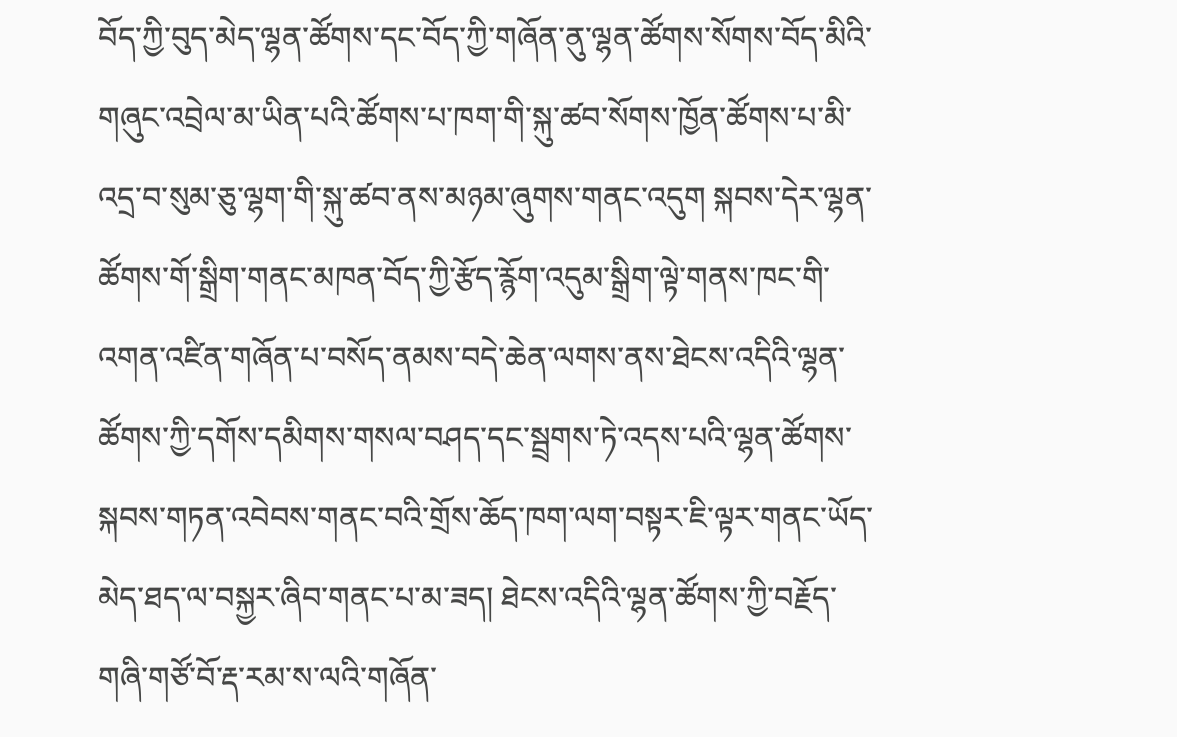བོད་ཀྱི་བུད་མེད་ལྷན་ཚོགས་དང་བོད་ཀྱི་གཞོན་ནུ་ལྷན་ཚོགས་སོགས་བོད་མིའི་གཞུང་འབྲེལ་མ་ཡིན་པའི་ཚོགས་པ་ཁག་གི་སྐུ་ཚབ་སོགས་ཁྱོན་ཚོགས་པ་མི་འདྲ་བ་སུམ་ཅུ་ལྷག་གི་སྐུ་ཚབ་ནས་མཉམ་ཞུགས་གནང་འདུག སྐབས་དེར་ལྷན་ཚོགས་གོ་སྒྲིག་གནང་མཁན་བོད་ཀྱི་རྩོད་རྙོག་འདུམ་སྒྲིག་ལྟེ་གནས་ཁང་གི་འགན་འཛིན་གཞོན་པ་བསོད་ནམས་བདེ་ཆེན་ལགས་ནས་ཐེངས་འདིའི་ལྷན་ཚོགས་ཀྱི་དགོས་དམིགས་གསལ་བཤད་དང་སྦྲགས་ཏེ་འདས་པའི་ལྷན་ཚོགས་སྐབས་གཏན་འབེབས་གནང་བའི་གྲོས་ཆོད་ཁག་ལག་བསྟར་ཇི་ལྟར་གནང་ཡོད་མེད་ཐད་ལ་བསྐྱར་ཞིབ་གནང་པ་མ་ཟད། ཐེངས་འདིའི་ལྷན་ཚོགས་ཀྱི་བརྗོད་གཞི་གཙོ་བོ་རྡ་རམ་ས་ལའི་གཞོན་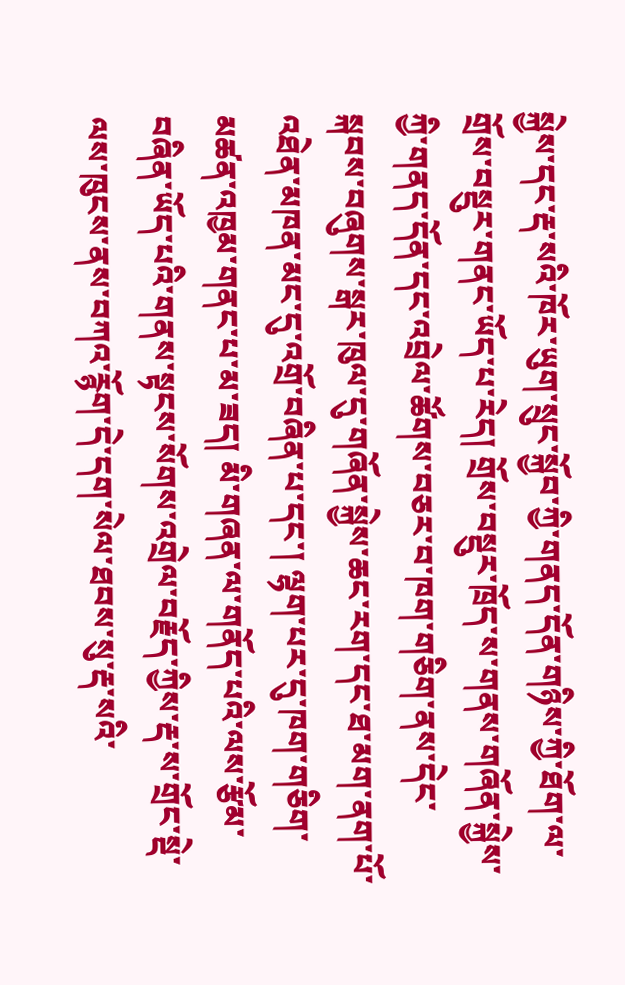སྐྱེས་དང་རྡ་སའི་ཁོར་ཡུག་སྲུང་སྐྱོབ་ཀྱི་གནད་དོན་གཉིས་ཀྱི་ཐོག་ལ་གྲོས་བསྡུར་གནང་ཡོད་པ་རེད། གྲོས་བསྡུར་ཁྲོད་ས་གནས་གཞོན་སྐྱེས་ཀྱི་གནད་དོན་དང་འབྲེལ་ཚོགས་བཅར་བ་ཁག་གཅིག་ནས་དེང་སྐབས་བཞུགས་སྒར་ཁུལ་དུ་གཞོན་སྐྱེས་ཆང་རག་དང་ཐ་མག་ནག་པོ་འཐེན་མཁན་མང་དུ་འགྲོ་བཞིན་པ་དང་། ལྷག་པར་དུ་ཁག་གཅིག་མཚན་འཁྱམ་གནང་པ་མ་ཟད། མི་གཞན་ལ་གནོད་པའི་ལས་རྩོམ་བཞིན་ཡོད་པའི་གནས་སྟངས་སོགས་འགྲེལ་བརྗོད་ཀྱིས་རྡ་ས་གྲོང་སྡེ་ལས་ཁུངས་ནས་བཀའ་རྙོག་དེ་དག་སེལ་ཐབས་སུ་རྡ་སའི་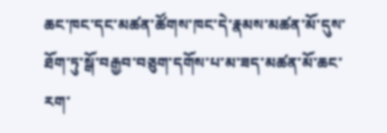ཆང་ཁང་དང་མཚན་ཚོགས་ཁང་དེ་རྣམས་མཚན་མོ་དུས་ཐོག་ཏུ་སྒོ་བརྒྱབ་བཅུག་དགོས་པ་མ་ཟད་མཚན་མོ་ཆང་རག་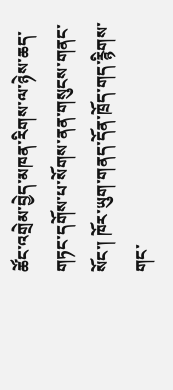ཚོང་འགྲེམ་བྱེད་མཁན་རིགས་ལ་ཉེས་ཆད་གཏང་དགོས་པ་སོགས་ནན་གསུངས་གནང་སོང་། ཁོར་ཡུག་གནད་དོན་ཁྲོད་གད་རྙིགས་གང་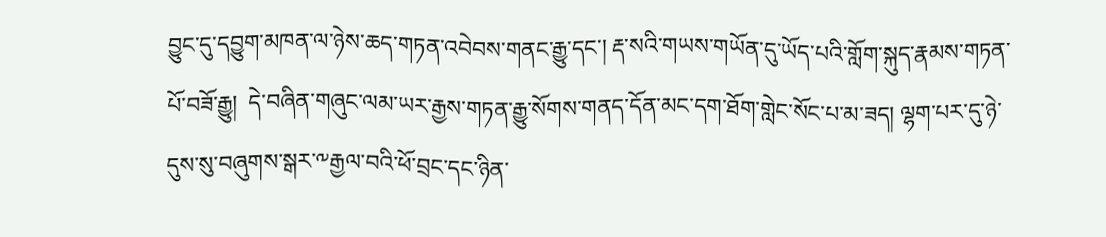བྱུང་དུ་དབྱུག་མཁན་ལ་ཉེས་ཆད་གཏན་འབེབས་གནང་རྒྱུ་དང་། རྡ་སའི་གཡས་གཡོན་དུ་ཡོད་པའི་གློག་སྐུད་རྣམས་གཏན་པོ་བཟོ་རྒྱུ།  དེ་བཞིན་གཞུང་ལམ་ཡར་རྒྱས་གཏན་རྒྱུ་སོགས་གནད་དོན་མང་དག་ཐོག་གླེང་སོང་པ་མ་ཟད། ལྷག་པར་དུ་ཉེ་དུས་སུ་བཞུགས་སྒར་༸རྒྱལ་བའི་ཕོ་བྲང་དང་ཉིན་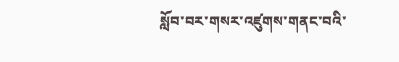སློབ་བར་གསར་འཛུགས་གནང་བའི་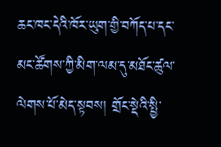ཆང་ཁང་དེའི་ཁོར་ཡུག་གྱི་བཀོད་པ་དང་མང་ཚོགས་ཀྱི་མིག་ལམ་དུ་མཐོང་ཚུལ་ལེགས་པོ་མེད་སྟབས། གྲོང་སྡེའི་སྤྱི་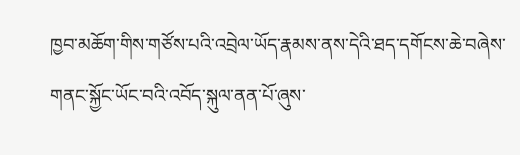ཁྱབ་མཆོག་གིས་གཙོས་པའི་འབྲེལ་ཡོད་རྣམས་ནས་དེའི་ཐད་དགོངས་ཆེ་བཞེས་གནང་སྐྱོང་ཡོང་བའི་འབོད་སྐུལ་ནན་པོ་ཞུས་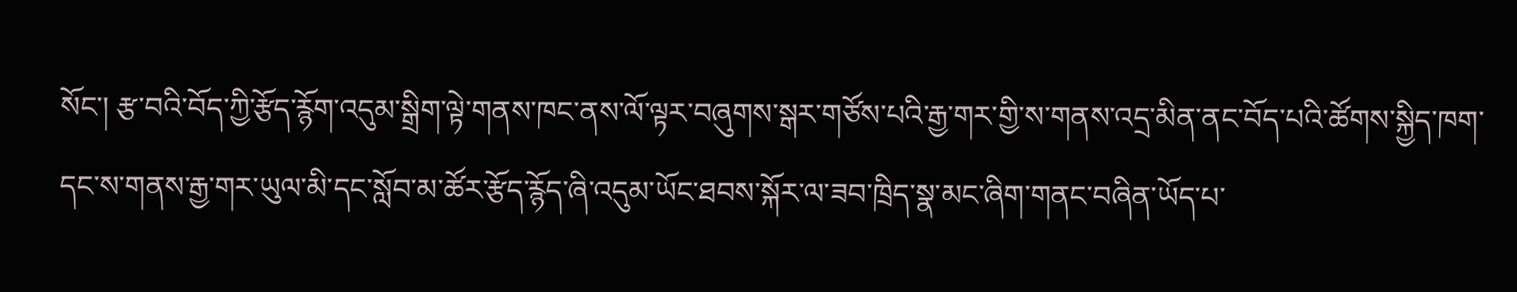སོང་། རྩ་བའི་བོད་ཀྱི་རྩོད་རྙོག་འདུམ་སྒྲིག་ལྟེ་གནས་ཁང་ནས་ལོ་ལྟར་བཞུགས་སྒར་གཙོས་པའི་རྒྱ་གར་གྱི་ས་གནས་འདྲ་མིན་ནང་བོད་པའི་ཚོགས་སྐྱིད་ཁག་དང་ས་གནས་རྒྱ་གར་ཡུལ་མི་དང་སློབ་མ་ཚོར་རྩོད་རྙོད་ཞི་འདུམ་ཡོང་ཐབས་སྐོར་ལ་ཟབ་ཁྲིད་སྣ་མང་ཞིག་གནང་བཞིན་ཡོད་པ་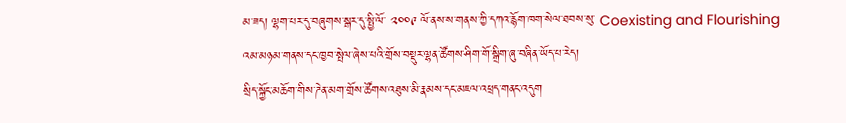མ་ཟད། ལྷག་པར་དུ་བཞུགས་སྒར་དུ་སྤྱི་ལོ་ ༢༠༠༩ ལོ་ནས་ས་གནས་ཀྱི་དཀའ་རྙོག་ཁག་སེལ་ཐབས་སུ་ Coexisting and Flourishing འམ་མཉམ་གནས་དང་ཁྱབ་སྤེལ་ཞེས་པའི་གྲོས་བསྡུར་ལྷན་ཚོགས་ཤིག་གོ་སྒྲིག་ཞུ་བཞིན་ཡོད་པ་རེད།
སྲིད་སྐྱོང་མཆོག་གིས་ཌེན་མག་གྲོས་ཚོགས་འཐུས་མི་རྣམས་དང་མཇལ་འཕྲད་གནང་འདུག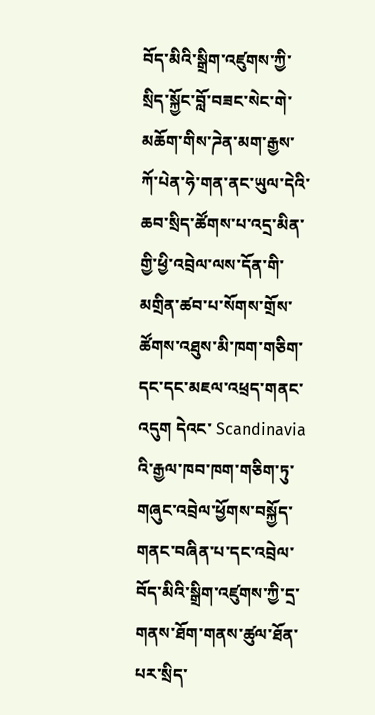བོད་མིའི་སྒྲིག་འཛུགས་ཀྱི་སྲིད་སྐྱོང་བློ་བཟང་སེང་གེ་མཆོག་གིས་ཌེན་མག་རྒྱས་ཀོ་པེན་ཧེ་གན་ནང་ཡུལ་དེའི་ཆབ་སྲིད་ཚོགས་པ་འདྲ་མིན་གྱི་ཕྱི་འབྲེལ་ལས་དོན་གི་མགྲིན་ཚབ་པ་སོགས་གྲོས་ཚོགས་འཐུས་མི་ཁག་གཅིག་དང་དང་མཇལ་འཕྲད་གནང་འདུག དེའང་ Scandinavia འི་རྒྱལ་ཁབ་ཁག་གཅིག་ཏུ་གཞུང་འབྲེལ་ཕྱོགས་བསྐྱོད་གནང་བཞིན་པ་དང་འབྲེལ་བོད་མིའི་སྒྲིག་འཛུགས་ཀྱི་དྲ་གནས་ཐོག་གནས་ཚུལ་ཐོན་པར་སྲིད་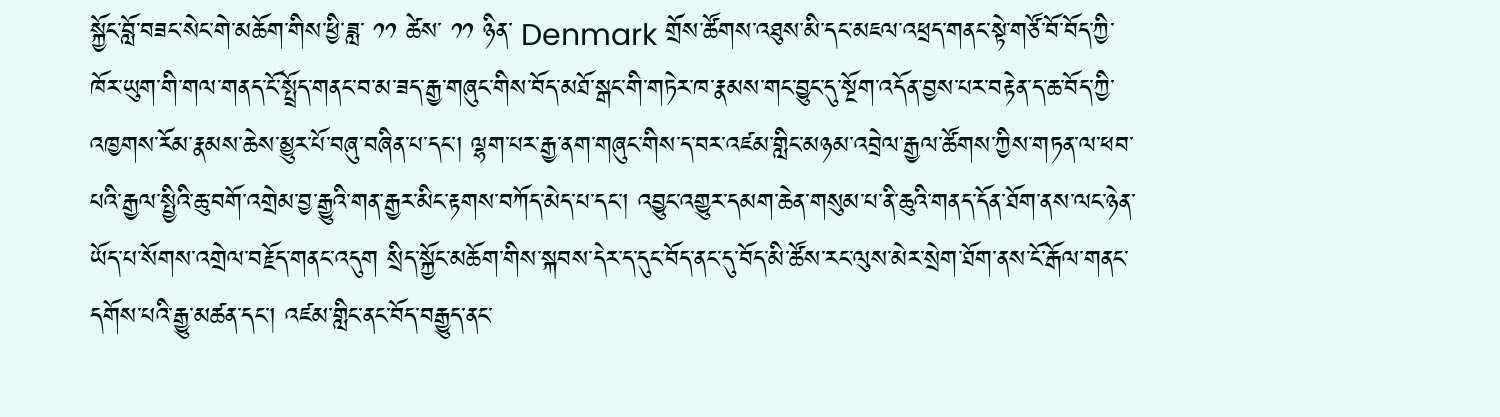སྐྱོང་བློ་བཟང་སེང་གེ་མཆོག་གིས་ཕྱི་ཟླ་ ༡༡ ཚེས་ ༡༡ ཉིན་ Denmark གྲོས་ཚོགས་འཐུས་མི་དང་མཇལ་འཕྲད་གནང་སྟེ་གཙོ་བོ་བོད་ཀྱི་ཁོར་ཡུག་གི་གལ་གནད་ངོ་སྤྲོད་གནང་བ་མ་ཟད་རྒྱ་གཞུང་གིས་བོད་མཐོ་སྒང་གི་གཏེར་ཁ་རྣམས་གང་བྱུང་དུ་སྔོག་འདོན་བྱས་པར་བརྟེན་ད་ཆ་བོད་ཀྱི་འཁྱགས་རོམ་རྣམས་ཆེས་མྱུར་པོ་བཞུ་བཞིན་པ་དང་། ལྷག་པར་རྒྱ་ནག་གཞུང་གིས་ད་བར་འཛམ་གླིང་མཉམ་འབྲེལ་རྒྱལ་ཚོགས་ཀྱིས་གཏན་ལ་ཕབ་པའི་རྒྱལ་སྤྱིའི་ཆུ་བགོ་འགྲེམ་བྱ་རྒྱུའི་གན་རྒྱར་མིང་རྟགས་བཀོད་མེད་པ་དང་། འབྱུང་འགྱུར་དམག་ཆེན་གསུམ་པ་ནི་ཆུའི་གནད་དོན་ཐོག་ནས་ལང་ཉེན་ཡོད་པ་སོགས་འགྲེལ་བརྗོད་གནང་འདུག སྲིད་སྐྱོང་མཆོག་གིས་སྐབས་དེར་ད་དུང་བོད་ནང་དུ་བོད་མི་ཚོས་རང་ལུས་མེར་སྲེག་ཐོག་ནས་ངོ་རྒོལ་གནང་དགོས་པའི་རྒྱུ་མཚན་དང་། འཛམ་གླིང་ནང་བོད་བརྒྱུད་ནང་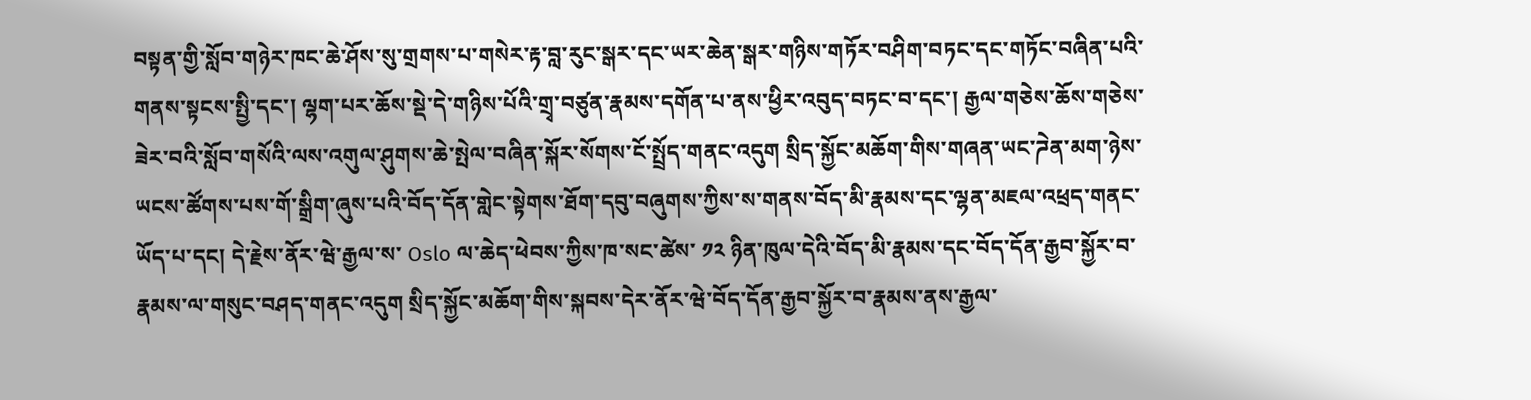བསྟན་གྱི་སློབ་གཉེར་ཁང་ཆེ་ཤོས་སུ་གྲགས་པ་གསེར་རྟ་བླ་རུང་སྒར་དང་ཡར་ཆེན་སྒར་གཉིས་གཏོར་བཤིག་བཏང་དང་གཏོང་བཞིན་པའི་གནས་སྟངས་སྤྱི་དང་། ལྷག་པར་ཆོས་སྡེ་དེ་གཉིས་པོའི་གྲྭ་བཙུན་རྣམས་དགོན་པ་ནས་ཕྱིར་འབུད་བཏང་བ་དང་། རྒྱལ་གཅེས་ཆོས་གཅེས་ཟེར་བའི་སློབ་གསོའི་ལས་འགུལ་ཤུགས་ཆེ་སྤེལ་བཞིན་སྐོར་སོགས་ངོ་སྤྲོད་གནང་འདུག སྲིད་སྐྱོང་མཆོག་གིས་གཞན་ཡང་ཌེན་མག་ཉེས་ཡངས་ཚོགས་པས་གོ་སྒྲིག་ཞུས་པའི་བོད་དོན་གླེང་སྟེགས་ཐོག་དབུ་བཞུགས་ཀྱིས་ས་གནས་བོད་མི་རྣམས་དང་ལྷན་མཇལ་འཕྲད་གནང་ཡོད་པ་དང། དེ་རྗེས་ནོར་ཝེ་རྒྱལ་ས་ Oslo ལ་ཆེད་ཕེབས་ཀྱིས་ཁ་སང་ཚེས་ ༡༢ ཉིན་ཁུལ་དེའི་བོད་མི་རྣམས་དང་བོད་དོན་རྒྱབ་སྐྱོར་བ་རྣམས་ལ་གསུང་བཤད་གནང་འདུག སྲིད་སྐྱོང་མཆོག་གིས་སྐབས་དེར་ནོར་ཝེ་བོད་དོན་རྒྱབ་སྐྱོར་བ་རྣམས་ནས་རྒྱལ་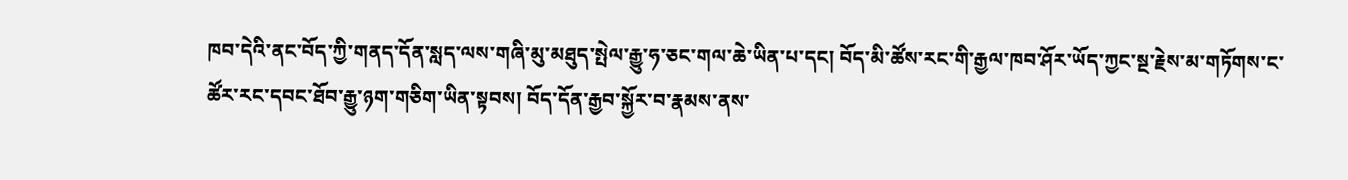ཁབ་དེའི་ནང་བོད་ཀྱི་གནད་དོན་སླད་ལས་གཞི་མུ་མཐུད་སྤེལ་རྒྱུ་ཧ་ཅང་གལ་ཆེ་ཡིན་པ་དང། བོད་མི་ཚོས་རང་གི་རྒྱལ་ཁབ་ཤོར་ཡོད་ཀྱང་སྔ་རྗེས་མ་གཏོགས་ང་ཚོར་རང་དབང་ཐོབ་རྒྱུ་ཉག་གཅིག་ཡིན་སྟབས། བོད་དོན་རྒྱབ་སྐྱོར་བ་རྣམས་ནས་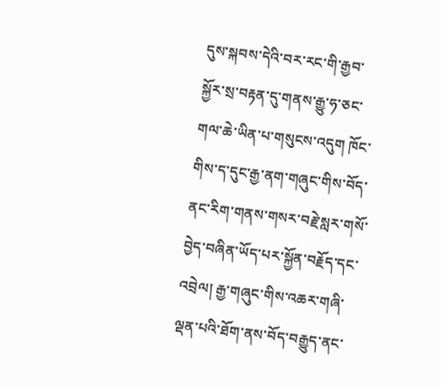དུས་སྐབས་དེའི་བར་རང་གི་རྒྱབ་སྐྱོར་སྲ་བརྟན་དུ་གནས་རྒྱུ་ཧ་ཅང་གལ་ཆེ་ཡིན་པ་གསུངས་འདུག ཁོང་གིས་ད་དུང་རྒྱ་ནག་གཞུང་གིས་བོད་ནང་རིག་གནས་གསར་བརྗེ་སླར་གསོ་བྱེད་བཞིན་ཡོད་པར་སྐྱོན་བརྗོད་དང་འབྲེལ། རྒྱ་གཞུང་གིས་འཆར་གཞི་ལྡན་པའི་ཐོག་ནས་བོད་བརྒྱུད་ནང་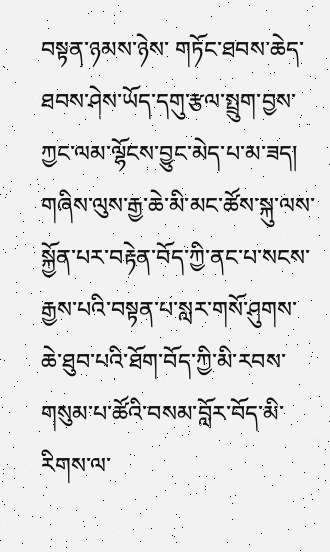བསྟན་ཉམས་ཉེས་ གཏོང་ཐབས་ཆེད་ཐབས་ཤེས་ཡོད་དགུ་རྩལ་སྤྲུག་བྱས་ཀྱང་ལམ་ལྷོངས་བྱུང་མེད་པ་མ་ཟད། གཞིས་ལུས་རྒྱ་ཆེ་མི་མང་ཚོས་སྐུ་ལས་སྐྱོན་པར་བརྟེན་བོད་ཀྱི་ནང་པ་སངས་རྒྱས་པའི་བསྟན་པ་སླར་གསོ་ཤུགས་ཆེ་ཐུབ་པའི་ཐོག་བོད་ཀྱི་མི་རབས་གསུམ་པ་ཚོའི་བསམ་བློར་བོད་མི་རིགས་ལ་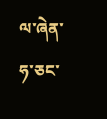ལ་ཞེན་ཧ་ཅང་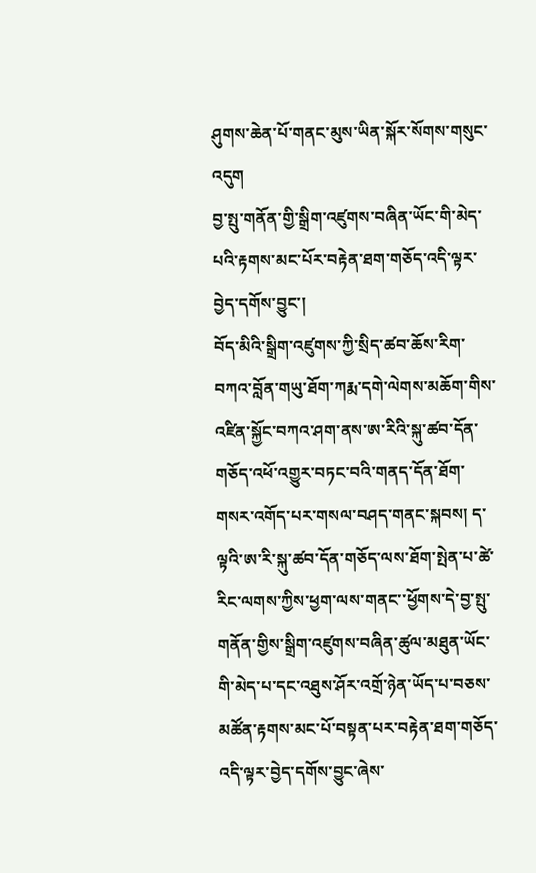ཤུགས་ཆེན་པོ་གནང་མུས་ཡིན་སྐོར་སོགས་གསུང་འདུག
བྱ་སྤུ་གནོན་གྱི་སྒྲིག་འཛུགས་བཞིན་ཡོང་གི་མེད་པའི་རྟགས་མང་པོར་བརྟེན་ཐག་གཅོད་འདི་ལྟར་བྱེད་དགོས་བྱུང་།
བོད་མིའི་སྒྲིག་འཛུགས་ཀྱི་སྲིད་ཚབ་ཆོས་རིག་བཀའ་བློན་གཡུ་ཐོག་ཀརྨ་དགེ་ལེགས་མཆོག་གིས་འཛིན་སྐྱོང་བཀའ་ཤག་ནས་ཨ་རིའི་སྐུ་ཚབ་དོན་གཅོད་འཕོ་འགྱུར་བཏང་བའི་གནད་དོན་ཐོག་གསར་འགོད་པར་གསལ་བཤད་གནང་སྐབས། ད་ལྟའི་ཨ་རི་སྐུ་ཚབ་དོན་གཅོད་ལས་ཐོག་སྤེན་པ་ཚེ་རིང་ལགས་ཀྱིས་ཕྱག་ལས་གནང་་ཕྱོགས་དེ་བྱ་སྤུ་གནོན་གྱིས་སྒྲིག་འཛུགས་བཞིན་ཚུལ་མཐུན་ཡོང་གི་མེད་པ་དང་འཐུས་ཤོར་འགྲོ་ཉེན་ཡོད་པ་བཅས་མཚོན་རྟགས་མང་པོ་བསྟན་པར་བརྟེན་ཐག་གཅོད་འདི་ལྟར་བྱེད་དགོས་བྱུང་ཞེས་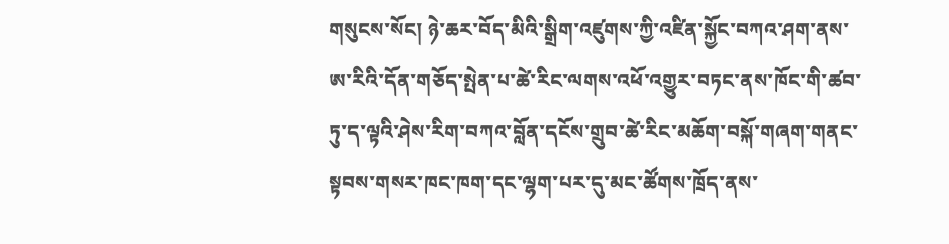གསུངས་སོང། ཉེ་ཆར་བོད་མིའི་སྒྲིག་འཛུགས་ཀྱི་འཛིན་སྐྱོང་བཀའ་ཤག་ནས་ཨ་རིའི་དོན་གཅོད་སྤེན་པ་ཚེ་རིང་ལགས་འཕོ་འགྱུར་བཏང་ནས་ཁོང་གི་ཚབ་ཏུ་ད་ལྟའི་ཤེས་རིག་བཀའ་བློན་དངོས་གྲུབ་ཚེ་རིང་མཆོག་བསྐོ་གཞག་གནང་སྟབས་གསར་ཁང་ཁག་དང་ལྷག་པར་དུ་མང་ཚོགས་ཁྲོད་ནས་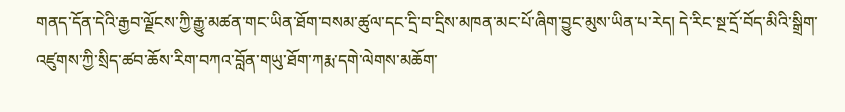གནད་དོན་དེའི་རྒྱབ་ལྗོངས་ཀྱི་རྒྱུ་མཚན་གང་ཡིན་ཐོག་བསམ་ཚུལ་དང་དྲི་བ་དྲིས་མཁན་མང་པོ་ཞིག་བྱུང་མུས་ཡིན་པ་རེད། དེ་རིང་སྔ་དྲོ་བོད་མིའི་སྒྲིག་འཛུགས་ཀྱི་སྲིད་ཚབ་ཆོས་རིག་བཀའ་བློན་གཡུ་ཐོག་ཀརྨ་དགེ་ལེགས་མཆོག་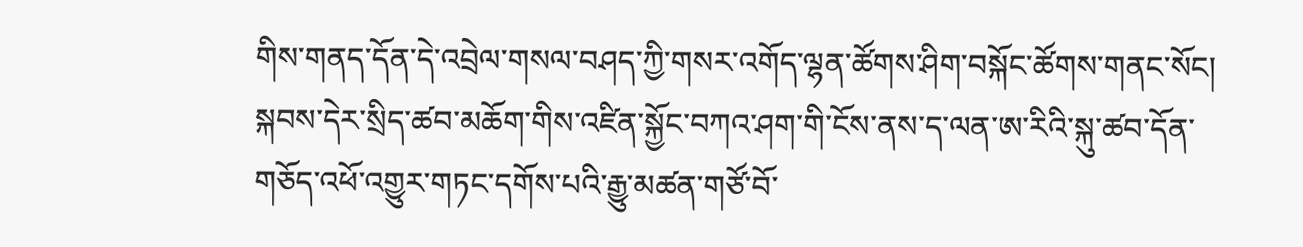གིས་གནད་དོན་དེ་འབྲེལ་གསལ་བཤད་ཀྱི་གསར་འགོད་ལྷན་ཚོགས་ཤིག་བསྐོང་ཚོགས་གནང་སོང། སྐབས་དེར་སྲིད་ཚབ་མཆོག་གིས་འཛིན་སྐྱོང་བཀའ་ཤག་གི་ངོས་ནས་ད་ལན་ཨ་རིའི་སྐུ་ཚབ་དོན་གཅོད་འཕོ་འགྱུར་གཏང་དགོས་པའི་རྒྱུ་མཚན་གཙོ་བོ་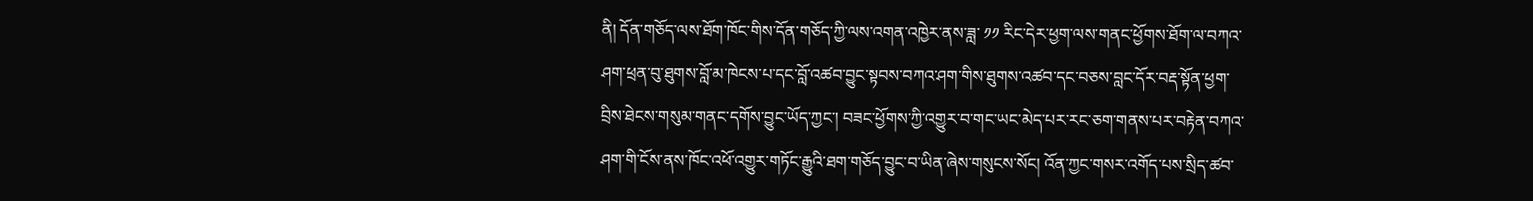ནི། དོན་གཅོད་ལས་ཐོག་ཁོང་གིས་དོན་གཅོད་ཀྱི་ལས་འགན་འཁྱེར་ནས་ཟླ་ ༡༡ རིང་དེར་ཕྱག་ལས་གནང་ཕྱོགས་ཐོག་ལ་བཀའ་ཤག་ཕྲན་བུ་ཐུགས་བློ་མ་ཁེངས་པ་དང་བློ་འཚབ་བྱུང་སྟབས་བཀའ་ཤག་གིས་ཐུགས་འཚབ་དང་བཅས་བླང་དོར་བརྡ་སྟོན་ཕྱག་བྲིས་ཐེངས་གསུམ་གནང་དགོས་བྱུང་ཡོད་ཀྱང་། བཟང་ཕྱོགས་ཀྱི་འགྱུར་བ་གང་ཡང་མེད་པར་རང་ཅག་གནས་པར་བརྟེན་བཀའ་ཤག་གི་ངོས་ནས་ཁོང་འཕོ་འགྱུར་གཏོང་རྒྱུའི་ཐག་གཅོད་བྱུང་བ་ཡིན་ཞེས་གསུངས་སོང། འོན་ཀྱང་གསར་འགོད་པས་སྲིད་ཚབ་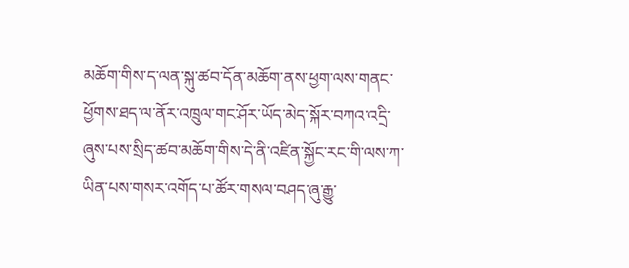མཆོག་གིས་ད་ལན་སྐུ་ཚབ་དོན་མཆོག་ནས་ཕྱག་ལས་གནང་ཕྱོགས་ཐད་ལ་ནོར་འཁྲུལ་གང་ཤོར་ཡོད་མེད་སྐོར་བཀའ་འདྲི་ཞུས་པས་སྲིད་ཚབ་མཆོག་གིས་དེ་ནི་འཛིན་སྐྱོང་རང་གི་ལས་ཀ་ཡིན་པས་གསར་འགོད་པ་ཚོར་གསལ་བཤད་ཞུ་རྒྱུ་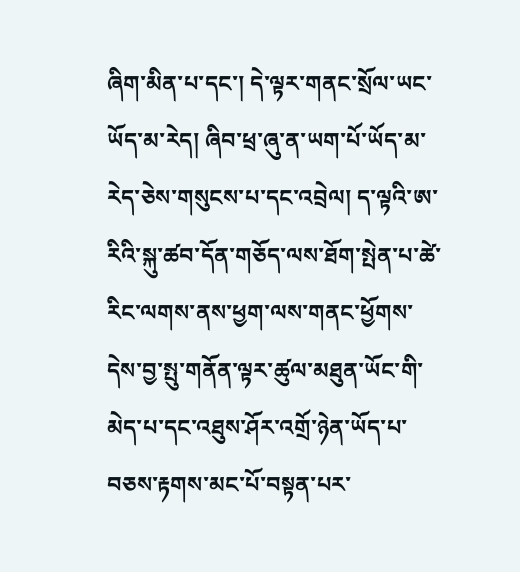ཞིག་མིན་པ་དང་། དེ་ལྟར་གནང་སྲོལ་ཡང་ཡོད་མ་རེད། ཞིབ་ཕྲ་ཞུ་ན་ཡག་པོ་ཡོད་མ་རེད་ཅེས་གསུངས་པ་དང་འབྲེལ། ད་ལྟའི་ཨ་རིའི་སྐུ་ཚབ་དོན་གཅོད་ལས་ཐོག་སྤེན་པ་ཚེ་རིང་ལགས་ནས་ཕྱག་ལས་གནང་ཕྱོགས་དེས་བྱ་སྤུ་གནོན་ལྟར་ཚུལ་མཐུན་ཡོང་གི་མེད་པ་དང་འཐུས་ཤོར་འགྲོ་ཉེན་ཡོད་པ་བཅས་རྟགས་མང་པོ་བསྟན་པར་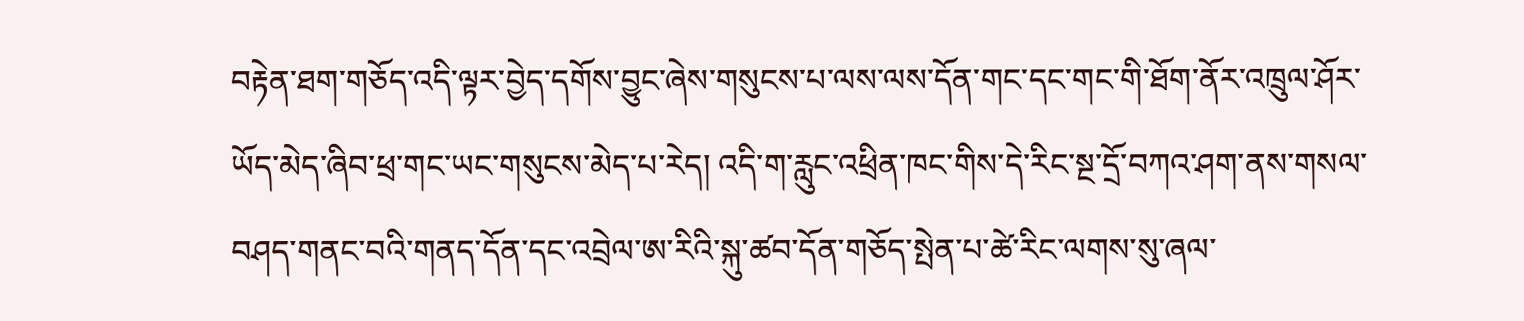བརྟེན་ཐག་གཅོད་འདི་ལྟར་བྱེད་དགོས་བྱུང་ཞེས་གསུངས་པ་ལས་ལས་དོན་གང་དང་གང་གི་ཐོག་ནོར་འཁྲུལ་ཤོར་ཡོད་མེད་ཞིབ་ཕྲ་གང་ཡང་གསུངས་མེད་པ་རེད། འདི་ག་རླུང་འཕྲིན་ཁང་གིས་དེ་རིང་སྔ་དྲོ་བཀའ་ཤག་ནས་གསལ་བཤད་གནང་བའི་གནད་དོན་དང་འབྲེལ་ཨ་རིའི་སྐུ་ཚབ་དོན་གཅོད་སྤེན་པ་ཚེ་རིང་ལགས་སུ་ཞལ་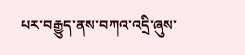པར་བརྒྱུད་ནས་བཀའ་འདྲི་ཞུས་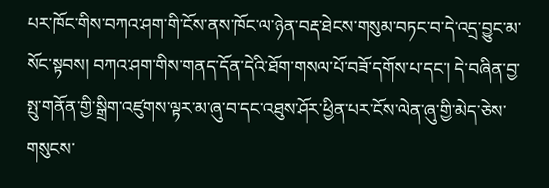པར་ཁོང་གིས་བཀའ་ཤག་གི་ངོས་ནས་ཁོང་ལ་ཉེན་བརྡ་ཐེངས་གསུམ་བཏང་བ་དེ་འདྲ་བྱུང་མ་སོང་སྟབས། བཀའ་ཤག་གིས་གནད་དོན་དེའི་ཐོག་གསལ་པོ་བཟོ་དགོས་པ་དང་། དེ་བཞིན་བྱ་སྤུ་གནོན་གྱི་སྒྲིག་འཛུགས་ལྟར་མ་ཞུ་བ་དང་འཐུས་ཤོར་ཕྱིན་པར་ངོས་ལེན་ཞུ་གྱི་མེད་ཅེས་གསུངས་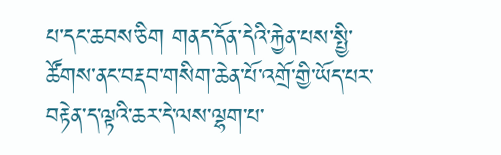པ་དང་ཆབས་ཅིག གནད་དོན་དེའི་རྐྱེན་པས་སྤྱི་ཚོགས་ནང་བརྡབ་གསིག་ཆེན་པོ་འགྲོ་གྱི་ཡོད་པར་བརྟེན་ད་ལྟའི་ཆར་དེ་ལས་ལྷག་པ་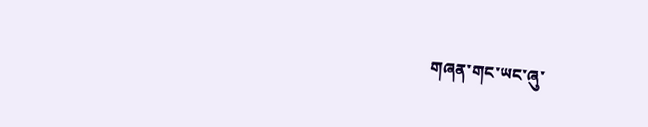གཞན་གང་ཡང་ཞུ་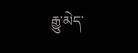རྒྱུ་མེད་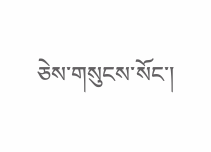ཅེས་གསུངས་སོང་།